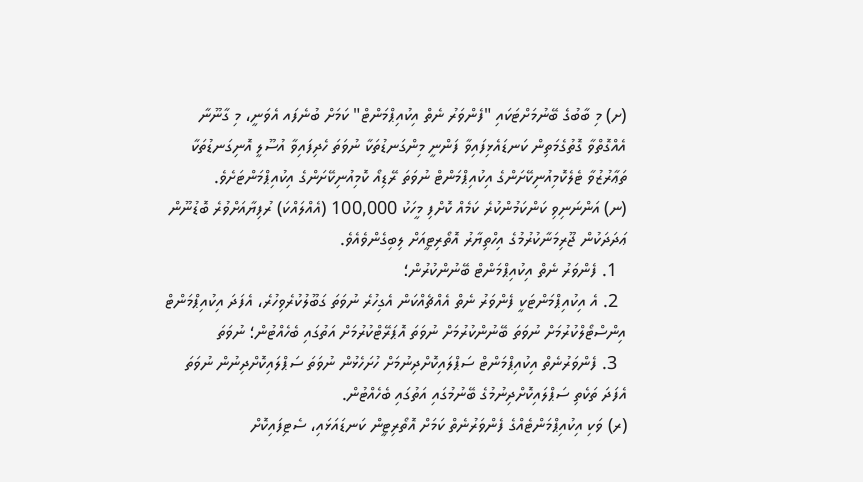(ށ) މި ބާބުގެ ބޭނުމަށްޓަކައި "ފެންވަރު ނެތް އިކުއިޕްމަންޓް" ކަމަށް ބުނެފައ އެވަނީ، މި ގާނޫނާ އެއްގޮތްވާ ގޮތުގެމަތިން ކަނޑައެޅިފައިވާ ފަންނީ މިންގަނޑުތަކާ ނުވަތަ ހެދިފައިވާ އުސޫލީ އޮނިގަނޑުތަކާ ތަޢާރުޒުވާ ޓެލެކޮމިއުނިކޭށަންގެ އިކުއިޕްމަންޓް ނުވަތަ ރޭޑިއޯ ކޮމިއުނިކޭށަންގެ އިކުއިޕްމަންޓަށެވެ.
(ނ) އަންނަނިވި ކަންކަމުންކުރެ ކަމެއް ކޮށްފި މީހަކު 100,000 (އެއްލައްކަ) ރުފިޔާއަށްވުރެ ބޮޑުނޫން ޢަދަދަކުން ޖޫރިމަނާކުރުމުގެ އިހްތިޔާރު އޮތޯރިޓީއަށް ލިބިގެންވެއެވެ.
  1. ފެންވަރު ނެތް އިކުއިޕްމަންޓް ބޭނުންކުރުން؛
  2. އެ އިކުއިޕްމަންޓަކީ ފެންވަރު ނެތް އެއްޗެއްކަން އެގިހުރެ ނުވަތަ ގަބޫލުކުރެވިހުރެ، އެފަދަ އިކުއިޕްމަންޓް އިންސްޓޯލްކުރުމަށް ނުވަތަ ބޭނުންކުރުމަށް ނުވަތަ އޮޕަރޭޓްކުރުމަށް އަތުގައި ބެހެއްޓުން؛ ނުވަތަ
  3. ފެންވަރުނެތް އިކުއިޕްމަންޓް ސަޕްލައިކޮށްދިނުމަށް ހުށަހެޅުން ނުވަތަ ސަޕްލައިކޮށްދިނުން ނުވަތަ އެފަދަ ތަކެތި ސަޕްލައިކޮށްދިނުމުގެ ބޭނުމުގައި އަތުގައި ބެހެއްޓުން.
(ރ) ވަކި އިކުއިޕްމަންޓެއްގެ ފެންވަރުނެތް ކަމަށް އޮތޯރިޓީން ކަނޑައަޅައި، ސެޓިފައިކޮށް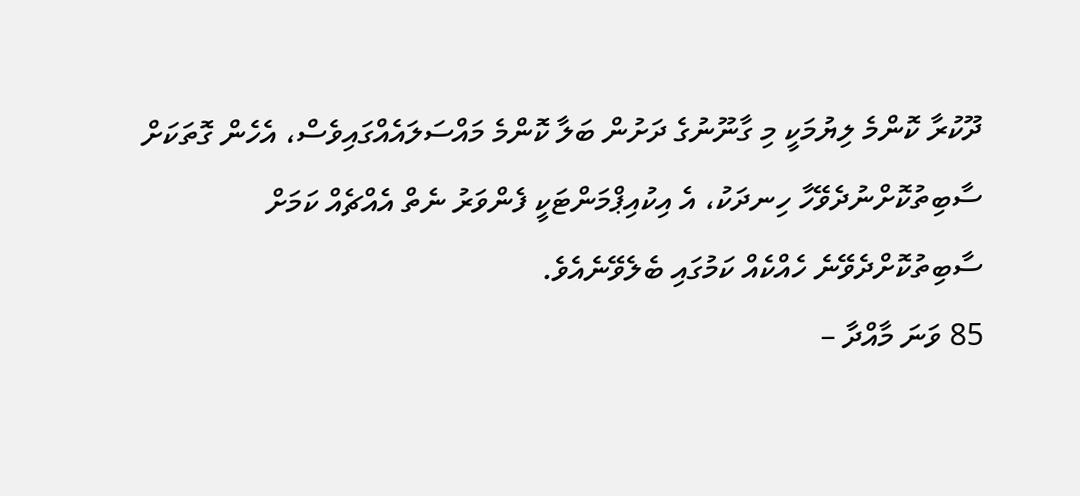ދޫކުރާ ކޮންމެ ލިޔުމަކީ މި ގާނޫނުގެ ދަށުން ބަލާ ކޮންމެ މައްސަލައެއްގައިވެސް، އެހެން ގޮތަކަށް ސާބިތުކޮށްނުދެވޭހާ ހިނދަކު، އެ އިކުއިޕްމަންޓަކީ ފެންވަރު ނެތް އެއްޗެއް ކަމަށް ސާބިތުކޮށްދެވޭނެ ހެއްކެއް ކަމުގައި ބެލެވޭނެއެވެ.
85 ވަނަ މާއްދާ –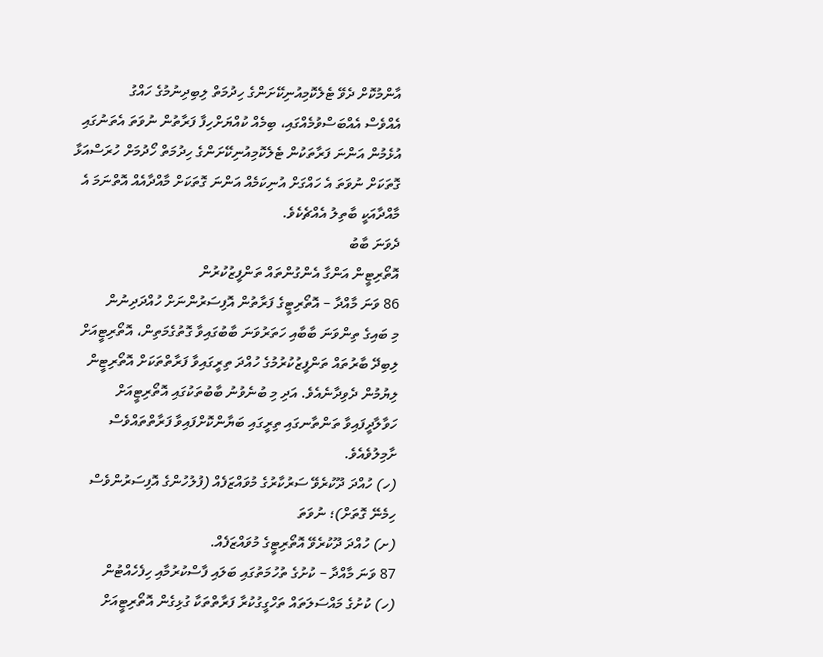އާންމުކޮށް ދެވޭ ޓެލެކޮމިއުނިކޭށަންގެ ހިދުމަތް ލިބިދިނުމުގެ ހައްގު
އެއްވެސް އެއްބަސްވުމެއްގައި، ބިމެއް ކުއްޔަށްހިފާ ފަރާތުން ނުވަތަ އެތަނުގައި އުޅެމުން އަންނަ ފަރާތަކުން ޓެލެކޮމިއުނިކޭށަންގެ ހިދުމަތް ހޯދުމަށް ހުރަސްއަޅާ ގޮތަކަށް ނުވަތަ އެ ހައްގަށް އުނިކަމެއް އަންނަ ގޮތަކަށް މާއްދާއެއް އޮތްނަމަ އެ މާއްދާއަކީ ބާތިލު އެއްޗެކެވެ.
ދެވަނަ ބާބު
އޮތޯރިޓީން އަންގާ އެންގުންތައް ތަންފީޒުކުރުން
86 ވަނަ މާއްދާ – އޮތޯރިޓީގެ ފަރާތުން އޮފިސަރުންނަށް ހުއްދަދިނުން
މި ބައިގެ ތިންވަނަ ބާބާއި ހަތަރުވަނަ ބާބުގައިވާ ގޮތުގެމަތިން، އޮތޯރިޓީއަށް ލިބިދޭ ބާރުތައް ތަންފީޒުކުރުމުގެ ހުއްދަ ތިރީގައިވާ ފަރާތްތަކަށް އޮތޯރިޓީން ލިޔުމުން ދެވިދާނެއެވެ. އަދި މި ބުނެވުނު ބާބުތަކުގައި އޮތޯރިޓީއަށް ހަވާލާދީފައިވާ ތަންތާނގައި ތިރީގައި ބަޔާންކޮށްފައިވާ ފަރާތްތައްވެސް ށާމިލުވެއެވެ.
(ހ) ހުއްދަ ދޫކުރެވޭ ސަރުކާރުގެ މުވައްޒަފެއް (ފުލުހުންގެ އޮފިސަރުންވެސް ހިމެނޭ ގޮތަށް)؛ ނުވަތަ
(ށ) ހުއްދަ ދޫކުރެވޭ އޮތޯރިޓީގެ މުވައްޒަފެއް.
87 ވަނަ މާއްދާ – ކުށުގެ ތުހުމަތުގައި ބަލައި ފާސްކުރުމާއި ހިފެހެއްޓުން
(ހ) ކުށުގެ މައްސަލަތައް ތަހްގީގުކުރާ ފަރާތްތަކާ ގުޅިގެން އޮތޯރިޓީއަށް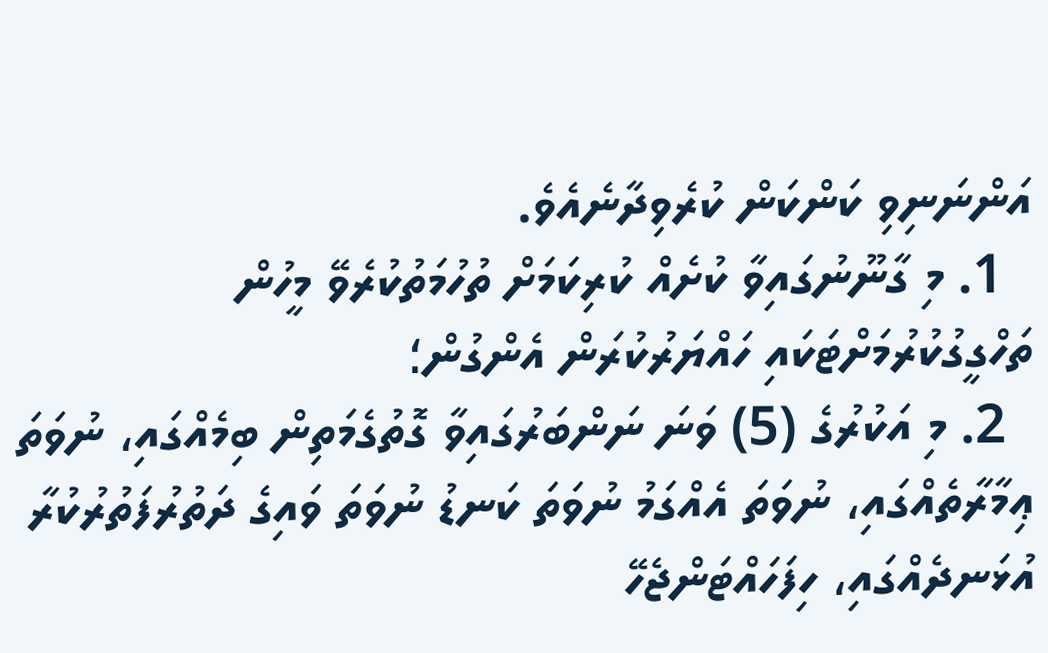އަންނަނިވި ކަންކަން ކުރެވިދާނެއެވެ.
  1. މި ގާނޫނުގައިވާ ކުށެއް ކުރިކަމަށް ތުހުމަތުކުރެވޭ މީހުން ތަހްގީގުކުރުމަށްޓަކައި ހައްޔަރުކުރަން އެންގުން؛
  2. މި އަކުރުގެ (5) ވަނަ ނަންބަރުގައިވާ ގޮތުގެމަތިން ބިމެއްގައި، ނުވަތަ ޢިމާރާތެއްގައި، ނުވަތަ އެއްގަމު ނުވަތަ ކަނޑު ނުވަތަ ވައިގެ ދަތުރުފަތުރުކުރާ އުޅަނދެއްގައި، ހިފަހައްޓަންޖެހޭ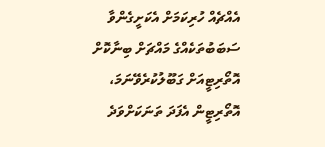އެއްޗެއް ހުރިކަމަށް އެކަށީގެންވާ ސަބަބުތަކެއްގެ މައްޗަށް ބިނާކޮށް އޮތޯރިޓީއަށް ގަބޫލުކުރެވޭނަމަ، އޮތޯރިޓީން އެފަދަ ތަނަކަށްވަދެ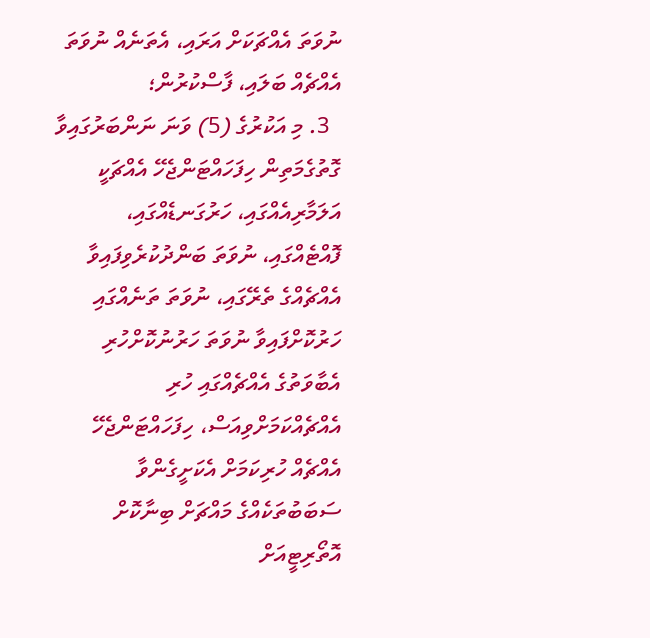ނުވަތަ އެއްޗަކަށް އަރައި، އެތަނެއް ނުވަތަ އެއްޗެއް ބަލައި، ފާސްކުރުން؛
  3. މި އަކުރުގެ (5) ވަނަ ނަންބަރުގައިވާ ގޮތުގެމަތިން ހިފަހައްޓަންޖެހޭ އެއްޗަކީ އަލަމާރިއެއްގައި، ހަރުގަނޑެއްގައި، ފޮއްޓެއްގައި، ނުވަތަ ބަންދުކުރެވިފައިވާ އެއްޗެއްގެ ތެރޭގައި، ނުވަތަ ތަނެއްގައި ހަރުކޮށްފައިވާ ނުވަތަ ހަރުނުކޮށްހުރި އެބާވަތުގެ އެއްޗެއްގައި ހުރި އެއްޗެއްކަމަށްވިއަސް، ހިފަހައްޓަންޖެހޭ އެއްޗެއް ހުރިކަމަށް އެކަށީގެންވާ ސަބަބުތަކެއްގެ މައްޗަށް ބިނާކޮށް އޮތޯރިޓީއަށް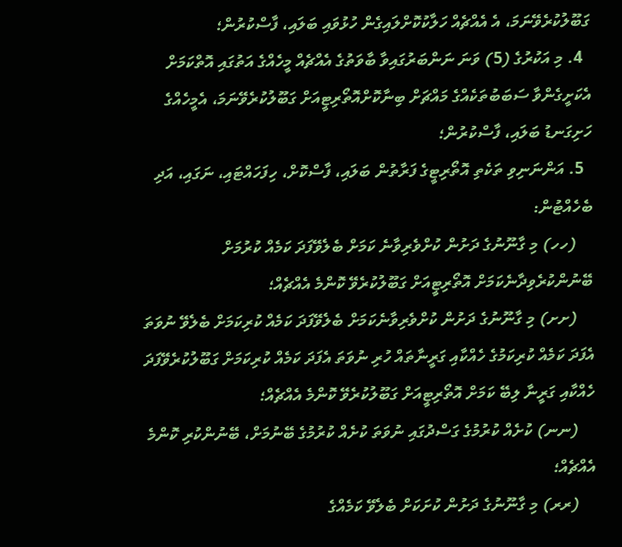ގަބޫލުކުރެވޭނަމަ، އެ އެއްޗެއް ހަލާކުކޮށްލައިގެން ހުޅުވައި ބަލައި، ފާސްކުރުން؛
  4. މި އަކުރުގެ (5) ވަނަ ނަންބަރުގައިވާ ބާވަތުގެ އެއްޗެއް މީހެއްގެ އަތުގައި އޮތްކަމަށް އެކަށީގެންވާ ސަބަބުތަކެއްގެ މައްޗަށް ބިނާކޮށްއޮތޯރިޓީއަށް ގަބޫލުކުރެވޭނަމަ، އެމީހެއްގެ ހަށިގަނޑު ބަލައި، ފާސްކުރުން؛
  5. އަންނަނިވި ތަކެތި އޮތޯރިޓީގެ ފަރާތުން ބަލައި، ފާސްކޮށް، ހިފަހައްޓައި، ނަގައި، އަދި ބެހެއްޓުން:
    (ހހ) މި ގާނޫނުގެ ދަށުން ކުށްވެރިވާނެ ކަމަށް ބެލެވޭފަދަ ކަމެއް ކުރުމަށް ބޭނުންކުރެވިދާނެކަމަށް އޮތޯރިޓީއަށް ގަބޫލުކުރެވޭ ކޮންމެ އެއްޗެއް؛
    (ށށ) މި ގާނޫނުގެ ދަށުން ކުށްވެރިވާނެކަމަށް ބެލެވޭފަދަ ކަމެއް ކުރިކަމަށް ބެލެވޭ ނުވަތަ އެފަދަ ކަމެއް ކުރިކަމުގެ ހެއްކާއި ގަރީނާތައް ހުރި ނުވަތަ އެފަދަ ކަމެއް ކުރިކަމަށް ގަބޫލުކުރެވޭފަދަ ހެއްކާއި ގަރީނާ ލިބޭ ކަމަށް އޮތޯރިޓީއަށް ގަބޫލުކުރެވޭ ކޮންމެ އެއްޗެއް؛
    (ނނ) ކުށެއް ކުރުމުގެ ގަސްދުގައި ނުވަތަ ކުށެއް ކުރުމުގެ ބޭނުމަށް، ބޭނުންކުރި ކޮންމެ އެއްޗެއް؛
    (ރރ) މި ގާނޫނުގެ ދަށުން ކުށަކަށް ބެލެވޭ ކަމެއްގެ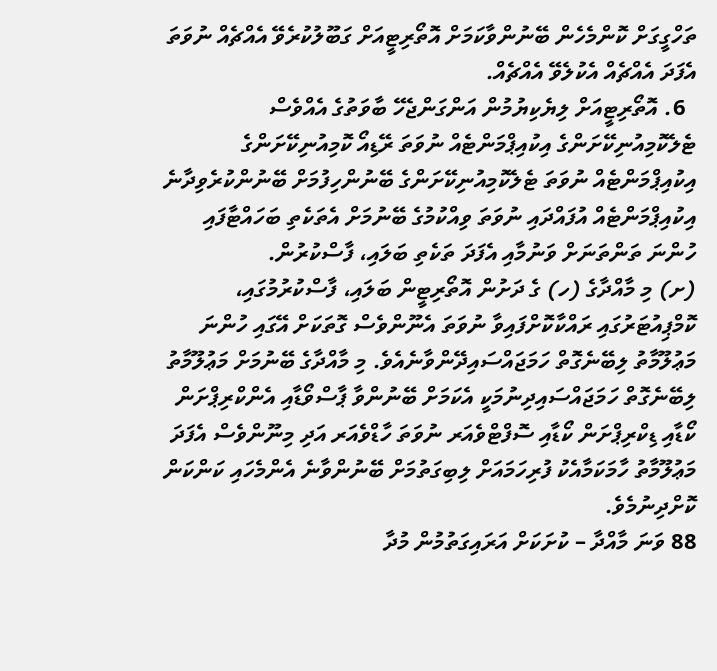ތަހްގީގަށް ކޮންމެހެން ބޭނުންވާކަމަށް އޮތޯރިޓީއަށް ގަބޫލުކުރެވޭ އެއްޗެއް ނުވަތަ އެފަދަ އެއްޗެއް އެކުލެވޭ އެއްޗެއް.
  6. އޮތޯރިޓީއަށް ލިޔެކިޔުމުން އަންގަންޖެހޭ ބާވަތުގެ އެއްވެސް ޓެލެކޮމިއުނިކޭށަންގެ އިކުއިޕްމަންޓެއް ނުވަތަ ރޭޑިއޯ ކޮމިއުނިކޭށަންގެ އިކުއިޕްމަންޓެއް ނުވަތަ ޓެލެކޮމިއުނިކޭށަންގެ ބޭނުންހިފުމަށް ބޭނުންކުރެވިދާނެ އިކުއިޕްމަންޓެއް އުފައްދައި ނުވަތަ ވިއްކުމުގެ ބޭނުމަށް އެތަކެތި ބަހައްޓާފައި ހުންނަ ތަންތަނަށް ވަނުމާއި އެފަދަ ތަކެތި ބަލައި، ފާސްކުރުން.
(ށ) މި މާއްދާގެ (ހ) ގެ ދަށުން އޮތޯރިޓީން ބަލައި، ފާސްކުރުމުގައި، ކޮމްޕިއުޓަރުގައި ރައްކާކޮށްފައިވާ ނުވަތަ އެނޫންވެސް ގޮތަކަށް އޭގައި ހުންނަ މަޢުލޫމާތު ލިބޭނެގޮތް ހަމަޖައްސައިދޭންވާނެއެވެ. މި މާއްދާގެ ބޭނުމަށް މަޢުލޫމާތު ލިބޭނެގޮތް ހަމަޖައްސައިދިނުމަކީ އެކަމަށް ބޭނުންވާ ޕާސްވޯޑާއި އެންކްރިޕްށަން ކޯޑާއި ޑިކްރިޕްށަން ކޯޑާއި ސޮފްޓްވެއަރ ނުވަތަ ހާޑްވެއަރ އަދި މިނޫންވެސް އެފަދަ މަޢުލޫމާތު ހާމަކަމާއެކު ފުރިހަމައަށް ލިބިގަތުމަށް ބޭނުންވާނެ އެންމެހައި ކަންކަން ކޮށްދިނުމެވެ.
88 ވަނަ މާއްދާ – ކުށަކަށް އަރައިގަތުމުން މުދާ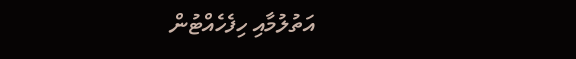އަތުލުމާއި ހިފެހެއްޓުން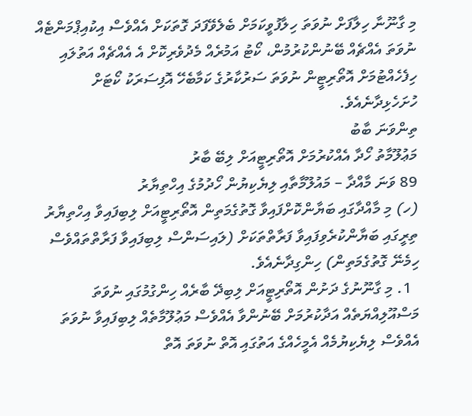މި ގާނޫނާ ހިލާފަށް ނުވަތަ ހިލާފުވީކަމަށް ބެލެވޭފަދަ ގޮތަކަށް އެއްވެސް އިކުއިޕްމަންޓެއް ނުވަތަ އެއްޗެއް ބޭނުންކުރުމުން، ކޯޓު އަމުރެއް މެދުވެރިކޮށް އެ އެއްޗެއް އަތުލައި ހިފެހެއްޓުމަށް އޮތޯރިޓީން ނުވަތަ ސަރުކާރުގެ ކަމާބެހޭ އޮފިސަރަކު ކޯޓަށް ހުށަހެޅިދާނެއެވެ.
ތިންވަނަ ބާބު
މަޢުލޫމާތު ހޯދާ އެއްކުރުމަށް އޮތޯރިޓީއަށް ލިބޭ ބާރު
89 ވަނަ މާއްދާ – މައުލޫމާތާއި ލިޔެކިޔުން ހޯދުމުގެ އިހްތިޔާރު
(ހ) މި މާއްދާގައި ބަޔާންކޮށްފައިވާ ގޮތުގެމަތިން އޮތޯރިޓީއަށް ލިބިފައިވާ އިހްތިޔާރު ތިރީގައި ބަޔާންކުރެވިފައިވާ ފަރާތްތަކަށް (ލައިސަންސް ލިބިފައިވާ ފަރާތްތައްވެސް ހިމެނޭ ގޮތުގެމަތިން) ހިންގިދާނެއެވެ.
  1. މި ގާނޫނުގެ ދަށުން އޮތޯރިޓީއަށް ލިބިދޭ ބާރެއް ހިންގުމުގައި ނުވަތަ މަސްއޫލިއްޔަތެއް އަދާކުރުމަށް ބޭނުންވާ އެއްވެސް މަޢުލޫމާތެއް ލިބިފައިވާ ނުވަތަ އެއްވެސް ލިޔެކިޔުމެއް އެމީހެއްގެ އަތުގައި އޮތް ނުވަތަ އޮތް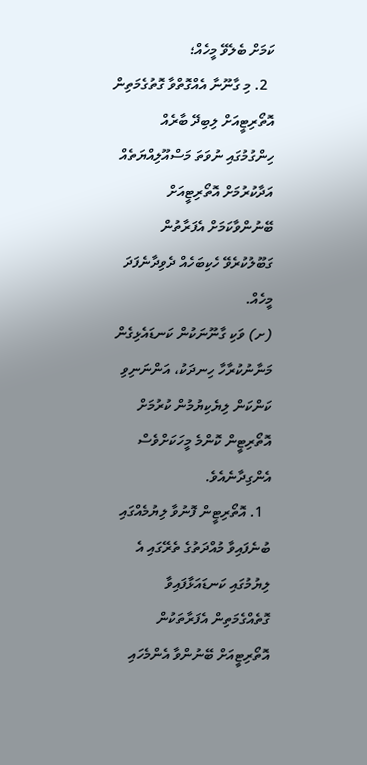ކަމަށް ބެލެވޭ މީހެއް؛
  2. މި ގާނޫނާ އެއްގޮތްވާ ގޮތުގެމަތިން އޮތޯރިޓީއަށް ލިބިދޭ ބާރެއް ހިންގުމުގައި ނުވަތަ މަސްއޫލިއްޔަތެއް އަދާކުރުމަށް އޮތޯރިޓީއަށް ބޭނުންވާކަމަށް އެފަރާތުން ގަބޫލުކުރެވޭ ހެކިބަހެއް ދެވިދާނެފަދަ މީހެއް.
(ށ) ވަކި ގާނޫނަކުން ކަނޑައެޅިގެން މަނާނުކުރާހާ ހިނދަކު، އަންނަނިވި ކަންކަން ލިޔެކިޔުމުން ކުރުމަށް އޮތޯރިޓީން ކޮންމެ މީހަކަށްވެސް އެންގިދާނެއެވެ.
  1. އޮތޯރިޓީން ފޮނުވާ ލިޔުމެއްގައި ބުނެފައިވާ މުއްދަތުގެ ތެރޭގައި އެ ލިޔުމުގައި ކަނޑައަޅާފައިވާ ގޮތެއްގެމަތިން އެފަރާތަކުން އޮތޯރިޓީއަށް ބޭނުންވާ އެންމެހައި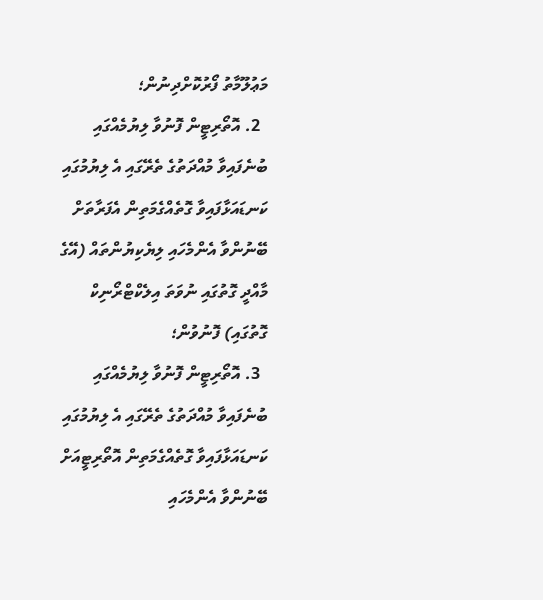މަޢުލޫމާތު ފޯރުކޮށްދިނުން؛
  2. އޮތޯރިޓީން ފޮނުވާ ލިޔުމެއްގައި ބުނެފައިވާ މުއްދަތުގެ ތެރޭގައި އެ ލިޔުމުގައި ކަނޑައަޅާފައިވާ ގޮތެއްގެމަތިން އެފަރާތަށް ބޭނުންވާ އެންމެހައި ލިޔެކިޔުންތައް (އޭގެ މާއްދީ ގޮތުގައި ނުވަތަ އިލެކްޓްރޯނިކް ގޮތުގައި) ފޮނުވުން؛
  3. އޮތޯރިޓީން ފޮނުވާ ލިޔުމެއްގައި ބުނެފައިވާ މުއްދަތުގެ ތެރޭގައި އެ ލިޔުމުގައި ކަނޑައަޅާފައިވާ ގޮތެއްގެމަތިން އޮތޯރިޓީއަށް ބޭނުންވާ އެންމެހައި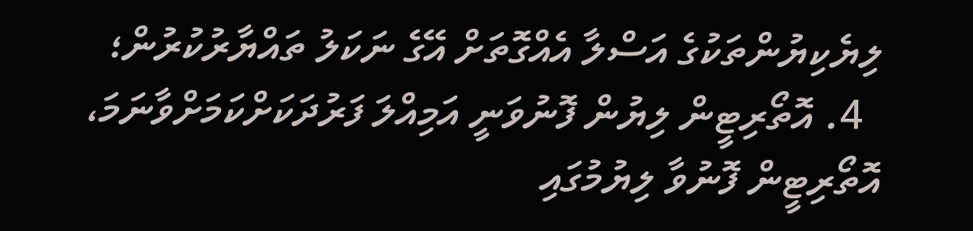ލިޔެކިޔުންތަކުގެ އަސްލާ އެއްގޮތަށް އޭގެ ނަކަލު ތައްޔާރުކުރުން؛
  4. އޮތޯރިޓީން ލިޔުން ފޮނުވަނީ އަމިއްލަ ފަރުދަކަށްކަމަށްވާނަމަ، އޮތޯރިޓީން ފޮނުވާ ލިޔުމުގައި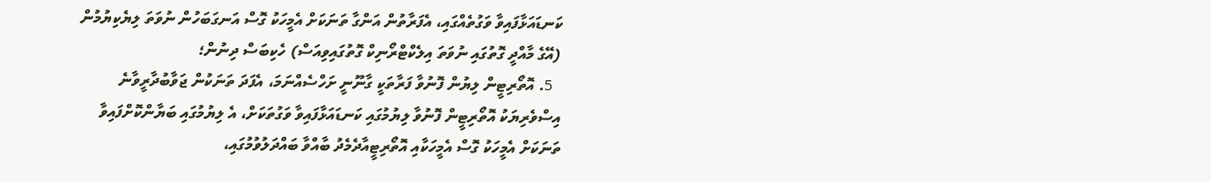ކަނޑައަޅާފައިވާ ވަގުތެއްގައި، އެފަރާތުން އަންގާ ތަނަކަށް އެމީހަކު ގޮސް އަނގަބަހުން ނުވަތަ ލިޔެކިޔުމުން (އޭގެ މާއްދީ ގޮތުގައި ނުވަތަ އިލެކްޓްރޯނިކް ގޮތުގައިވިއަސް) ހެކިބަސް ދިނުން؛
  5. އޮތޯރިޓީން ލިޔުން ފޮނުވާ ފަރާތަކީ ގާނޫނީ ށަހްސެއްނަމަ، އެފަދަ ތަނަކުން ޖަވާބުދާރީވާނެ އިސްވެރިޔަކު އޮތޯރިޓީން ފޮނުވާ ލިޔުމުގައި ކަނޑައަޅާފައިވާ ވަގުތަކަށް، އެ ލިޔުމުގައި ބަޔާންކޮށްފައިވާ ތަނަކަށް އެމީހަކު ގޮސް އެމީހަކާއި އޮތޯރިޓީއާދެމެދު ބާއްވާ ބައްދަލުވުމުގައި،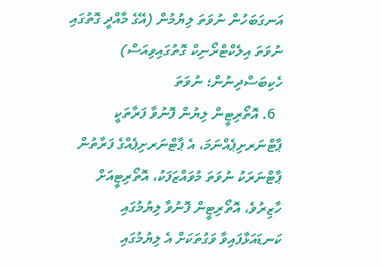އަނގަބަހުން ނުވަތަ ލިޔުމުން (އޭގެ މާއްދީ ގޮތުގައި ނުވަތަ އިލެކްޓްރޯނިކް ގޮތުގައިވިއަސް) ހެކިބަސްދިނުން؛ ނުވަތަ
  6. އޮތޯރިޓީން ލިޔުން ފޮނުވާ ފަރާތަކީ  ޕާޓްނަރށިޕެއްނަމަ، އެ ޕާޓްނަރށިޕެއްގެ ފަރާތުން ޕާޓްނަރަކު ނުވަތަ މުވައްޒަފަކު، އޮތޯރިޓީއަށް ހާޒިރުވެ، އޮތޯރިޓީން ފޮނުވާ ލިޔުމުގައި ކަނޑައަޅާފައިވާ ވަގުތަކަށް އެ ލިޔުމުގައި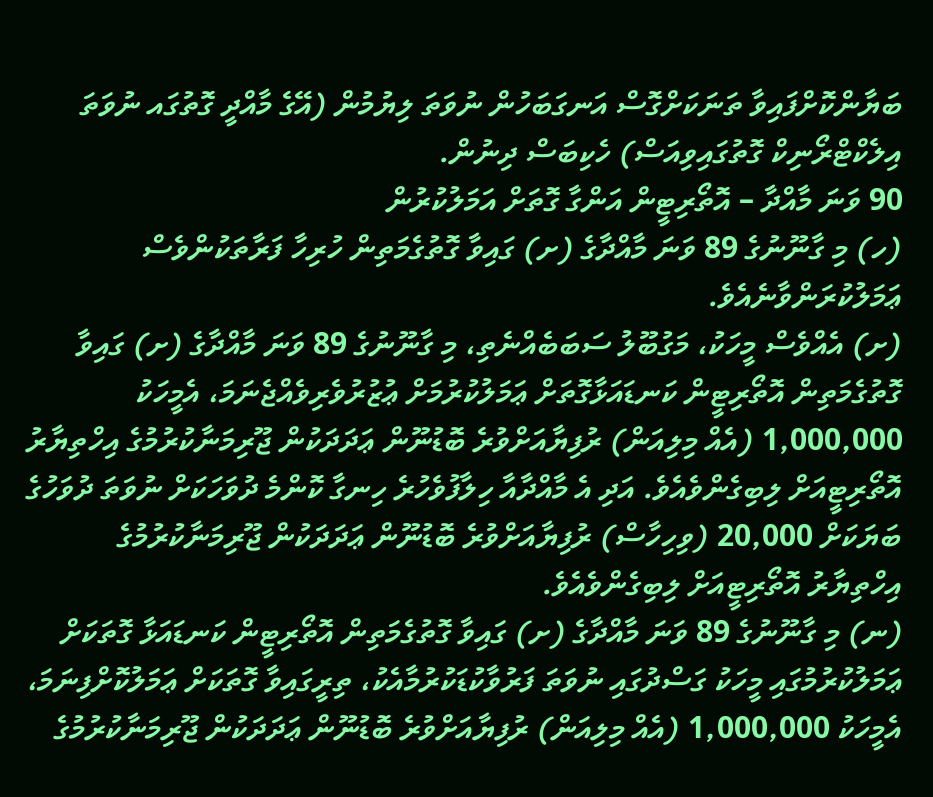ބަޔާންކޮށްފައިވާ ތަނަކަށްގޮސް އަނގަބަހުން ނުވަތަ ލިޔުމުން (އޭގެ މާއްދީ ގޮތުގައ ނުވަތަ އިލެކްޓްރޯނިކް ގޮތުގައިވިއަސް) ހެކިބަސް ދިނުން.
90 ވަނަ މާއްދާ – އޮތޯރިޓީން އަންގާ ގޮތަށް އަމަލުކުރުން
(ހ) މި ގާނޫނުގެ 89 ވަނަ މާއްދާގެ (ށ) ގައިވާ ގޮތުގެމަތިން ހުރިހާ ފަރާތަކުންވެސް ޢަމަލުކުރަންވާނެއެވެ.
(ށ) އެއްވެސް މީހަކު، މަގުބޫލު ސަބަބެއްނެތި، މި ގާނޫނުގެ 89 ވަނަ މާއްދާގެ (ށ) ގައިވާ ގޮތުގެމަތިން އޮތޯރިޓީން ކަނޑައަޅާގޮތަށް ޢަމަލުކުރުމަށް ޢުޒުރުވެރިވެއްޖެނަމަ، އެމީހަކު 1,000,000 (އެއް މިލިއަން) ރުފިޔާއަށްވުރެ ބޮޑުނޫން ޢަދަދަކުން ޖޫރިމަނާކުރުމުގެ އިހްތިޔާރު އޮތޯރިޓީއަށް ލިބިގެންވެއެވެ. އަދި އެ މާއްދާއާ ހިލާފުވެހުރެ ހިނގާ ކޮންމެ ދުވަހަކަށް ނުވަތަ ދުވަހުގެ ބަޔަކަށް 20,000 (ވިހިހާސް) ރުފިޔާއަށްވުރެ ބޮޑުނޫން ޢަދަދަކުން ޖޫރިމަނާކުރުމުގެ އިހްތިޔާރު އޮތޯރިޓީއަށް ލިބިގެންވެއެވެ.
(ނ) މި ގާނޫނުގެ 89 ވަނަ މާއްދާގެ (ށ) ގައިވާ ގޮތުގެމަތިން އޮތޯރިޓީން ކަނޑައަޅާ ގޮތަކަށް ޢަމަލުކުރުމުގައި މީހަކު ގަސްދުގައި ނުވަތަ ފަރުވާކުޑަކުރުމާއެކު، ތިރީގައިވާ ގޮތަކަށް ޢަމަލުކޮށްފިނަމަ، އެމީހަކު 1,000,000 (އެއް މިލިއަން) ރުފިޔާއަށްވުރެ ބޮޑުނޫން ޢަދަދަކުން ޖޫރިމަނާކުރުމުގެ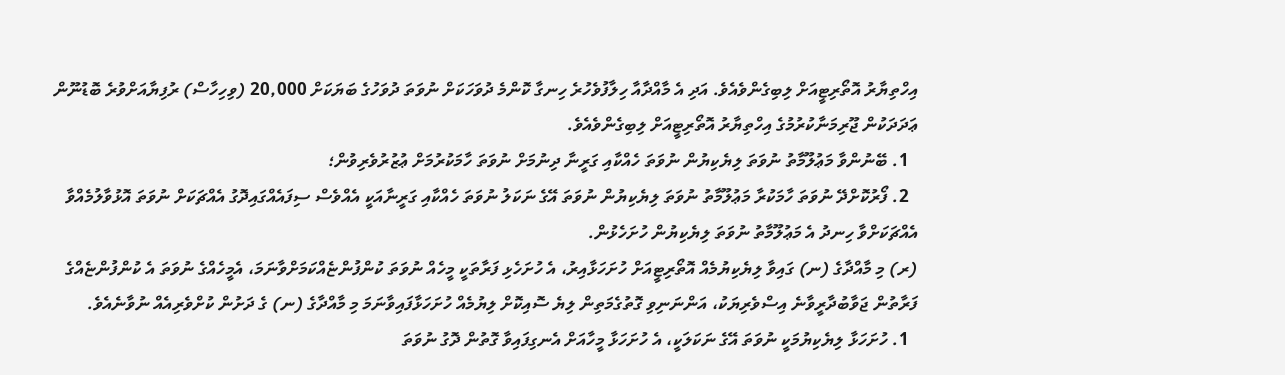އިހްތިޔާރު އޮތޯރިޓީއަށް ލިބިގެންވެއެވެ. އަދި އެ މާއްދާއާ ހިލާފުވެހުރެ ހިނގާ ކޮންމެ ދުވަހަކަށް ނުވަތަ ދުވަހުގެ ބަޔަކަށް 20,000 (ވިހިހާސް) ރުފިޔާއަށްވުރެ ބޮޑުނޫން ޢަދަދަކުން ޖޫރިމަނާކުރުމުގެ އިހްތިޔާރު އޮތޯރިޓީއަށް ލިބިގެންވެއެވެ.
  1. ބޭނުންވާ މަޢުލޫމާތު ނުވަތަ ލިޔެކިޔުން ނުވަތަ ހެއްކާއި ގަރީނާ ދިނުމަށް ނުވަތަ ހާމަކުރުމަށް ޢުޒުރުވެރިވުން؛
  2. ފޯރުކޮށްދޭ ނުވަތަ ހާމަކުރާ މަޢުލޫމާތު ނުވަތަ ލިޔެކިޔުން ނުވަތަ އޭގެ ނަކަލު ނުވަތަ ހެއްކާއި ގަރީނާއަކީ އެއްވެސް ސިފައެއްގައިދޮގު އެއްޗަކަށް ނުވަތަ އޮޅުވާލުމެއްވާ އެއްޗަކަށްވާ ހިނދު އެ މަޢުލޫމާތު ނުވަތަ ލިޔެކިޔުން ހުށަހެޅުން.
(ރ) މި މާއްދާގެ (ނ) ގައިވާ ލިޔެކިޔުމެއް އޮތޯރިޓީއަށް ހުށަހަޅާއިރު، އެ ހުށަހެޅި ފަރާތަކީ މީހެއް ނުވަތަ ކުންފުންޏެއްކަމަށްވާނަމަ، އެމީހެއްގެ ނުވަތަ އެ ކުންފުންޏެއްގެ ފަރާތުން ޖަވާބުދާރީވާނެ އިސްވެރިޔަކު، އަންނަނިވި ގޮތުގެމަތިން ލިޔެ ސޮއިކޮށް ލިޔުމެއް ހުށަހަޅާފައިވާނަމަ މި މާއްދާގެ (ނ) ގެ ދަށުން ކުށްވެރިއެއް ނުވާނެއެވެ.
  1. ހުށަހަޅާ ލިޔެކިޔުމަކީ ނުވަތަ އޭގެ ނަކަލަކީ، އެ ހުށަހަޅާ މީހާއަށް އެނގިފައިވާ ގޮތުން ދޮގު ނުވަތަ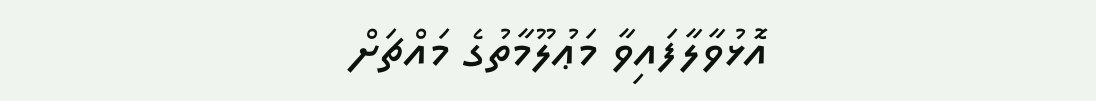އޮޅުވާލާފައިވާ މަޢުލޫމާތުގެ މައްޗަށް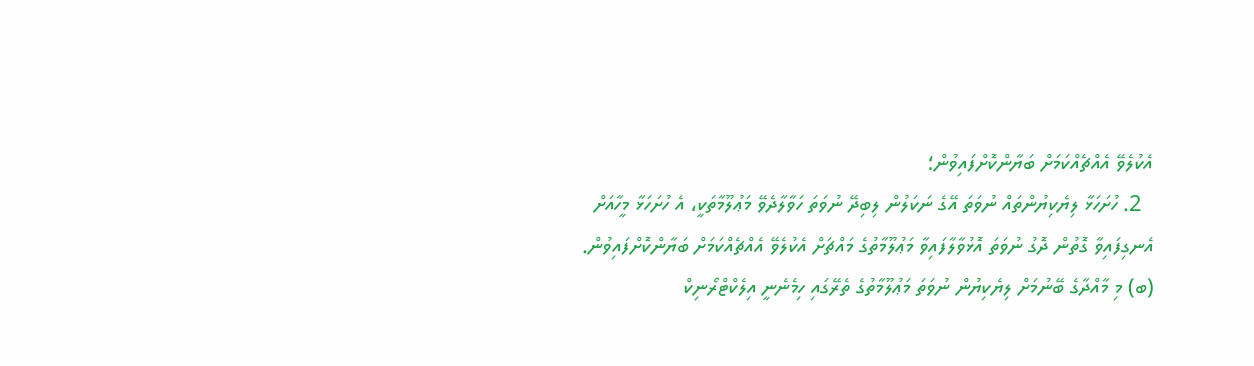އެކުލެވޭ އެއްޗެއްކަމަށް ބަޔާންކޮށްފައިވުން؛
  2. ހުށަހަޅާ ލިޔެކިޔުންތައް ނުވަތަ އޭގެ ނަކަލުން ލިބިދޭ ނުވަތަ ހަވާލާދެވޭ މަޢުލޫމާތަކީ، އެ ހުށަހަޅާ މީހާއަށް އެނގިފައިވާ ގޮތުން ދޮގު ނުވަތަ އޮޅުވާލާފައިވާ މަޢުލޫމާތުގެ މައްޗަށް އެކުލެވޭ އެއްޗެއްކަމަށް ބަޔާންކޮށްފައިވުން.
(ބ) މި މާއްދާގެ ބޭނުމަށް ލިޔެކިޔުން ނުވަތަ މަޢުލޫމާތުގެ ތެރޭގައި ހިމެނެނީ އިލެކްޓްރޯނިކް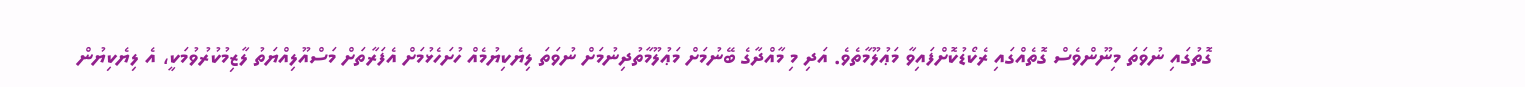ގޮތުގައި ނުވަތަ މިނޫންވެސް ގޮތެއްގައި ރެކޯޑުކޮށްފައިވާ މަޢުލޫމާތެވެ. އަދި މި މާއްދާގެ ބޭނުމަށް މަޢުލޫމާތުދިނުމަށް ނުވަތަ ލިޔެކިޔުމެއް ހުށަހެޅުމަށް އެފަރާތަށް މަސްއޫލިއްޔަތު ލާޒިމުކުރުވުމަކީ، އެ ލިޔެކިޔުން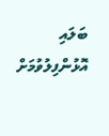ބަލައި އޮޅުންފިލުވުމަށް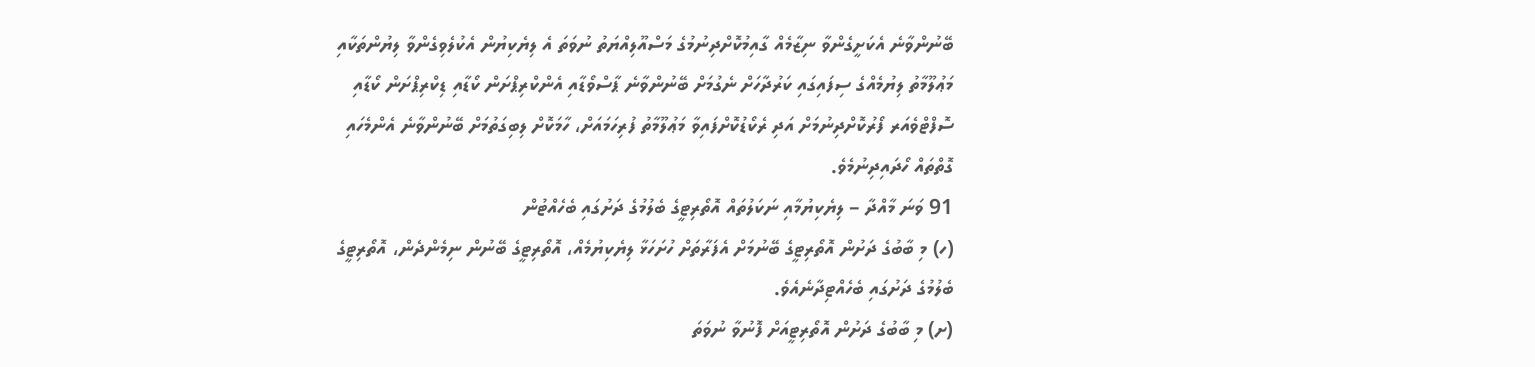ބޭނުންވާނެ އެކަށީގެންވާ ނިޒާމެއް ގާއިމުކޮށްދިނުމުގެ މަސްއޫލިއްޔަތު ނުވަތަ އެ ލިޔެކިޔުން އެކުލެވިގެންވާ ލިޔުންތަކާއި މަޢުލޫމާތު ލިޔުމެއްގެ ސިފައިގައި ކަރުދާހަށް ނެގުމަށް ބޭނުންވާނެ ޕާސްވޯޑާއި އެންކްރިޕްށަން ކޯޑާއި ޑިކްރިޕްށަން ކޯޑާއި ސޮފްޓްވެއަރ ފޯރުކޮށްދިނުމަށް އަދި ރެކޯޑުކޮށްފައިވާ މަޢުލޫމާތު ފުރިހަމައަށް، ހާމަކޮށް ލިބިގަތުމަށް ބޭނުންވާނެ އެންމެހައި ގޮތްތައް ހޯދައިދިނުމެވެ.
91 ވަނަ މާއްދާ – ލިޔެކިޔުމާއި ނަކަލުތައް އޮތޯރިޓީގެ ބެލުމުގެ ދަށުގައި ބެހެއްޓުން
(ހ) މި ބާބުގެ ދަށުން އޮތޯރިޓީގެ ބޭނުމަށް އެފަރާތަށް ހުށަހަޅާ ލިޔެކިޔުމެއް، އޮތޯރިޓީގެ ބޭނުން ނިމެންދެން، އޮތޯރިޓީގެ ބެލުމުގެ ދަށުގައި ބެހެއްޓިދާނެއެވެ.
(ށ) މި ބާބުގެ ދަށުން އޮތޯރިޓީއަށް ފޮނުވާ ނުވަތަ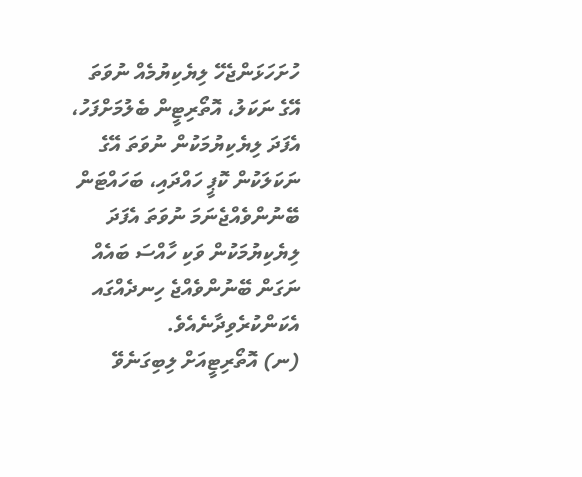ހުށަހަޅަންޖެހޭ ލިޔެކިޔުމެއް ނުވަތަ އޭގެ ނަކަލު، އޮތޯރިޓީން ބެލުމަށްފަހު، އެފަދަ ލިޔެކިޔުމަކުން ނުވަތަ އޭގެ ނަކަލަކުން ކޮޕީ ހައްދައި، ބަހައްޓަން ބޭނުންވެއްޖެނަމަ ނުވަތަ އެފަދަ ލިޔެކިޔުމަކުން ވަކި ހާއްސަ ބައެއް ނަގަން ބޭނުންވެއްޖެ ހިނދެއްގައ އެކަންކުރެވިދާނެއެވެ.
(ނ) އޮތޯރިޓީއަށް ލިބިގަނެވޭ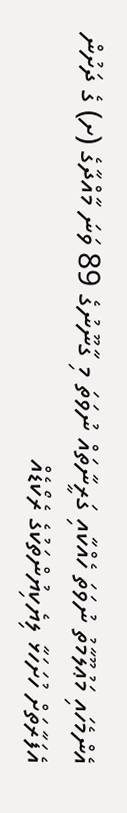އެންމެހައި މަޢުލޫމާތު ނުވަތަ ހެއްކާއި ގަރީނާތައް ނުވަތަ މި ގާނޫނުގެ 89 ވަނަ މާއްދާގެ (ށ) ގެ ދަށުން އެފަރާތަށް ހުށަހަޅާ ލިޔެކިޔުންތަކުގެ ރެކޯޑެއް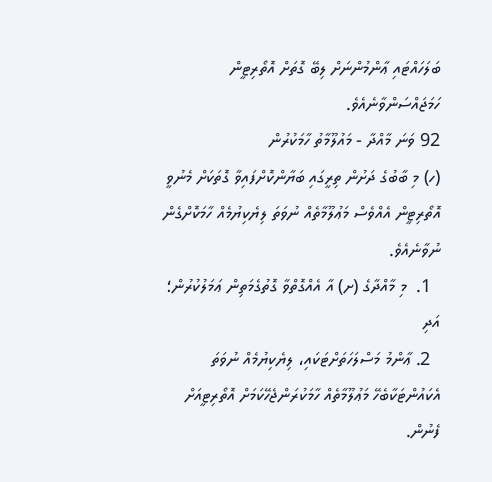ބަލަހައްޓައި ޢާންމުންނަށް ލިބޭ ގޮތަށް އޮތޯރިޓީން ހަމަޖައްސަންވާނެއެވެ.
92 ވަނަ މާއްދާ - މައުލޫމާތު ހާމަކުރުން
(ހ) މި ބާބުގެ ދަށުން ތިރީގައި ބަޔާންކޮށްފައިވާ ގޮތަކަށް މެނުވީ އޮތޯރިޓީން އެއްވެސް މަޢުލޫމާތެއް ނުވަތަ ލިޔެކިޔުމެއް ހާމަކޮށްގެން ނުވާނެއެވެ.
  1.  މި މާއްދާގެ (ށ) އާ އެއްގޮތްވާ ގޮތުގެމަތިން ޢަމަލުކުރުން؛ އަދި
  2. ޢާންމު މަސްލަހަތަށްޓަކައި، ލިޔެކިޔުމެއް ނުވަތަ އެކައުންޓަކާބެހޭ މަޢުލޫމާތެއް ހާމަކުރަންޖެހޭކަމަށް އޮތޯރިޓީއަށް ފެނުން.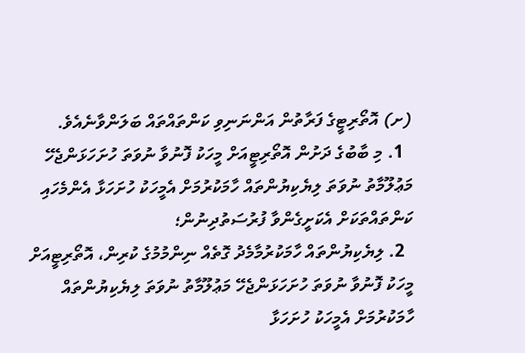(ށ) އޮތޯރިޓީގެ ފަރާތުން އަންނަނިވި ކަންތައްތައް ބަލަންވާނެއެވެ.
  1. މި ބާބުގެ ދަށުން އޮތޯރިޓީއަށް މީހަކު ފޮނުވާ ނުވަތަ ހުށަހަޅަންޖެހޭ މަޢުލޫމާތު ނުވަތަ ލިޔެކިޔުންތައް ހާމަކުރުމަށް އެމީހަކު ހުށަހަޅާ އެންމެހައި ކަންތައްތަކަށް އެކަށީގެންވާ ފުރުސަތުދިނުން؛
  2. ލިޔެކިޔުންތައް ހާމަކުރުމާމެދު ގޮތެއް ނިންމުމުގެ ކުރިން، އޮތޯރިޓީއަށް މީހަކު ފޮނުވާ ނުވަތަ ހުށަހަޅަންޖެހޭ މަޢުލޫމާތު ނުވަތަ ލިޔެކިޔުންތައް ހާމަކުރުމަށް އެމީހަކު ހުށަހަޅާ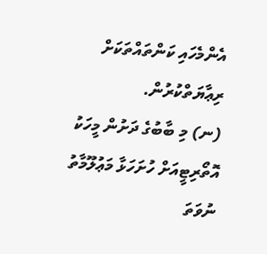އެންމެހައި ކަންތައްތަކަށް ރިޢާޔަތްކުރުން.
(ނ) މި ބާބުގެ ދަށުން މީހަކު އޮތޯރިޓީއަށް ހުށަހަޅާ މަޢުލޫމާތު ނުވަތަ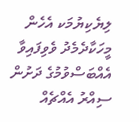ލިޔެކިޔުމަކ އެހެން މީހަކާދެމެދު ވެވިފައިވާ އެއްބަސްވުމުގެ ދަށުން ސިއްރު އެއްޗެއް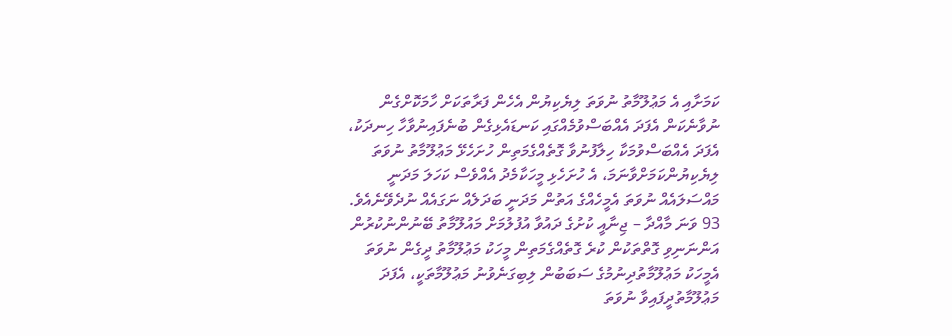ކަމަށާއި އެ މަޢުލޫމާތު ނުވަތަ ލިޔެކިޔުން އެހެން ފަރާތަކަށް ހާމަކޮށްގެން ނުވާނެކަން އެފަދަ އެއްބަސްވުމެއްގައި ކަނޑައެޅިގެން ބުނެފައިނުވާހާ ހިނދަކު، އެފަދަ އެއްބަސްވުމަކާ ހިލާފުނުވާ ގޮތެއްގެމަތިން ހުށަހެޅޭ މަޢުލޫމާތު ނުވަތަ ލިޔެކިޔުންކަމަށްވާނަމަ، އެ ހުށަހެޅި މީހަކާމެދު އެއްވެސް ކަހަލަ މަދަނީ މައްސަލައެއް ނުވަތަ އެމީހެއްގެ އަތުން މަދަނީ ބަދަލެއް ނަގައެއް ނުދެވޭނެއެވެ.
93 ވަނަ މާއްދާ – ޖިނާއީ ކުށުގެ ދައުވާ އުފުލުމަށް މައުލޫމާތު ބޭނުންނުކުރުން
އަންނަނިވި ގޮތްތަކުން ކުރެ ގޮތެއްގެމަތިން މީހަކު މަޢުލޫމާތު ދީގެން ނުވަތަ އެމީހަކު މަޢުލޫމާތުދިނުމުގެ ސަބަބުން ލިބިގަނެވުނު މަޢުލޫމާތަކީ، އެފަދަ މަޢުލޫމާތުދީފައިވާ ނުވަތަ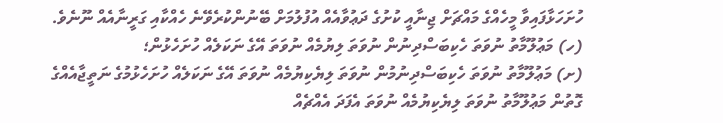ހުށަހަޅާފައިވާ މީހެއްގެ މައްޗަށް ޖިނާއީ ކުށުގެ ދަޢުވާއެއް އުފުލުމަށް ބޭނުންކުރެވޭނެ ހެއްކާއި ގަރީނާއެއް ނޫނެވެ.
(ހ) މަޢުލޫމާތު ނުވަތަ ހެކިބަސްދިނުން ނުވަތަ ލިޔުމެއް ނުވަތަ އޭގެ ނަކަލެއް ހުށަހެޅުން؛
(ށ) މަޢުލޫމާތު ނުވަތަ ހެކިބަސްދިނުމުން ނުވަތަ ލިޔެކިޔުމެއް ނުވަތަ އޭގެ ނަކަލެއް ހުށަހެޅުމުގެ ނަތީޖާއެއްގެ ގޮތުން މަޢުލޫމާތު ނުވަތަ ލިޔެކިޔުމެއް ނުވަތަ އެފަދަ އެއްޗެއް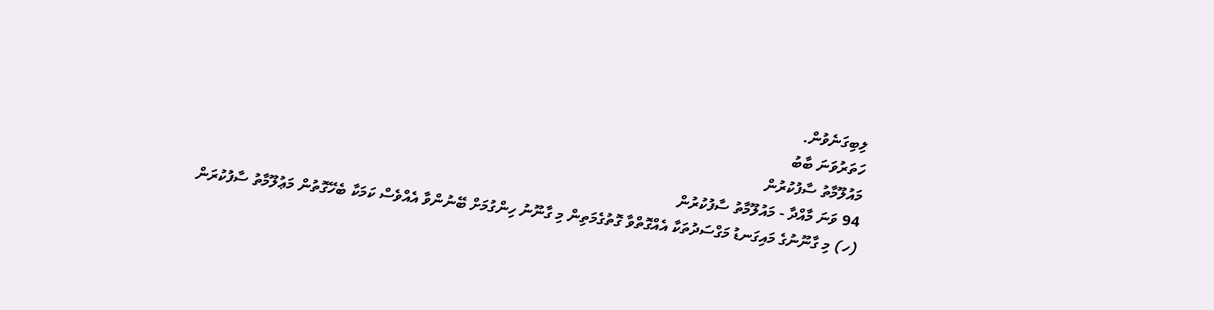ލިބިގަނެވުން.
ހަތަރުވަނަ ބާބު
މައުލޫމާތު ސާފުކުރުން
94 ވަނަ މާއްދާ - މައުލޫމާތު ސާފުކުރުން
(ހ) މި ގާނޫނުގެ މައިގަނޑު މަގްސަދުތަކާ އެއްގޮތްވާ ގޮތުގެމަތިން މި ގާނޫނު ހިންގުމަށް ބޭނުންވާ އެއްވެސް ކަމަކާ ބެހޭގޮތުން މަޢުލޫމާތު ސާފުކުރަން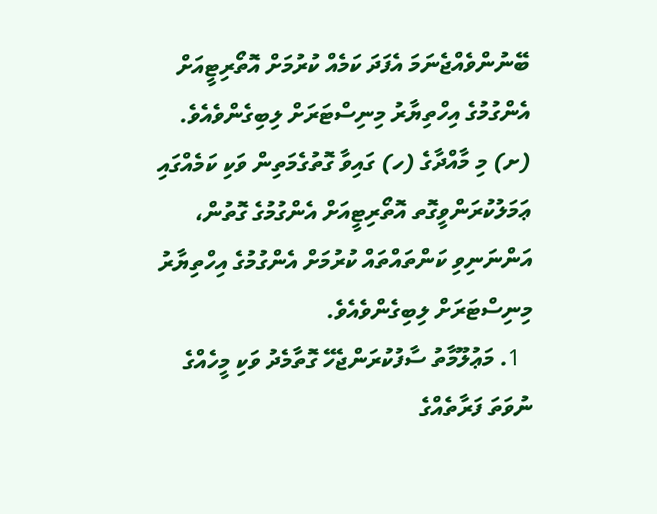ބޭނުންވެއްޖެނަމަ އެފަދަ ކަމެއް ކުރުމަށް އޮތޯރިޓީއަށް އެންގުމުގެ އިހްތިޔާރު މިނިސްޓަރަށް ލިބިގެންވެއެވެ.
(ށ) މި މާއްދާގެ (ހ) ގައިވާ ގޮތުގެމަތިން ވަކި ކަމެއްގައި ޢަމަލުކުރަންވީގޮތ އޮތޯރިޓީއަށް އެންގުމުގެ ގޮތުން، އަންނަނިވި ކަންތައްތައް ކުރުމަށް އެންގުމުގެ އިހްތިޔާރު މިނިސްޓަރަށް ލިބިގެންވެއެވެ.
  1. މަޢުލޫމާތު ސާފުކުރަންޖެހޭ ގޮތާމެދު ވަކި މީހެއްގެ ނުވަތަ ފަރާތެއްގެ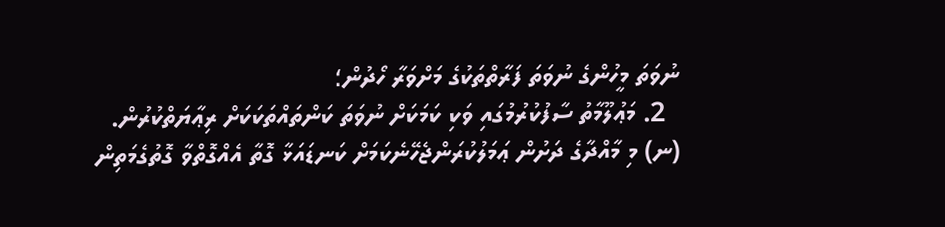ނުވަތަ މީހުންގެ ނުވަތަ ފަރާތްތަކުގެ މަށްވަރާ ހޯދުން؛
  2. މަޢުލޫމާތު ސާފުކުރުމުގައި ވަކި ކަމަކަށް ނުވަތަ ކަންތައްތަކަކަށް ރިޢާޔަތްކުރުން.
(ނ) މި މާއްދާގެ ދަށުން ޢަމަލުކުރަންޖެހޭނެކަމަށް ކަނޑައަޅާ ގޮތާ އެއްގޮތްވާ ގޮތުގެމަތިން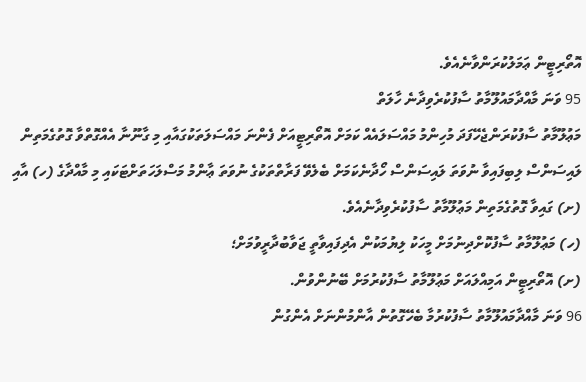އޮތޯރިޓީން ޢަމަލުކުރަންވާނެއެވެ.
95 ވަނަ މާއްދާމައުލޫމާތު ސާފުކުރެވިދާނެ ހާލަތް
މަޢުލޫމާތު ސާފުކުރަންޖެހޭފަދަ މުހިންމު މައްސަލައެއް ކަމަށް އޮތޯރިޓީއަށް ފެންނަ މައްސަލަތަކުގައާއި މި ގާނޫނާ އެއްގޮތްވާ ގޮތުގެމަތިން ލައިސަންސް ލިބިފައިވާ ނުވަތަ ލައިސަންސް ހޯދާނެކަމަށް ބެލެވޭ ފަރާތްތަކުގެ ނުވަތަ ޢާންމު މަސްލަހަތަށްޓަކައި މި މާއްދާގެ (ހ) އާއި (ށ) ގައިވާ ގޮތުގެމަތިން މަޢުލޫމާތު ސާފުކުރެވިދާނެއެވެ.
(ހ) މަޢުލޫމާތު ސާފުކޮށްދިނުމަށް މީހަކު ލިޔުމަކުން އެދިފައިވާތީ ޖަވާބުދާރީވުމަށް؛
(ށ) އޮތޯރިޓީން އަމިއްލައަށް މަޢުލޫމާތު ސާފުކުރުމަށް ބޭނުންވުން.
96 ވަނަ މާއްދާމައުލޫމާތު ސާފުކުރުމާ ބެހޭގޮތުން އާންމުންނަށް އެންގުން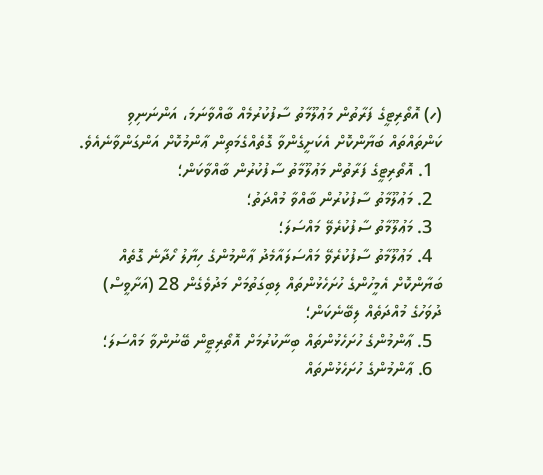(ހ) އޮތޯރިޓީގެ ފަރާތުން މަޢުލޫމާތު ސާފުކުރުމެއް ބާއްވާނަމަ، އަންނަނިވި ކަންތައްތައް ބަޔާންކޮށް އެކަށީގެންވާ ގޮތެއްގެމަތިން ޢާންމުކޮށް އަންގަންވާނެއެވެ.
  1. އޮތޯރިޓީގެ ފަރާތުން މަޢުލޫމާތު ސާފުކުރުން ބާއްވާކަން؛
  2. މަޢުލޫމާތު ސާފުކުރުން ބާއްވާ މުއްދަތު؛
  3. މަޢުލޫމާތު ސާފުކުރެވޭ މައްސަލަ؛
  4. މަޢުލޫމާތު ސާފުކުރެވޭ މައްސަލައާމެދު ޢާންމުންގެ ހިޔާލު ހޯދާނެ ގޮތެއް ބަޔާންކޮށް އެމީހުންގެ ހުށަހެޅުންތައް ލިބިގަތުމަށް މަދުވެގެން 28 (އަށާވީސް) ދުވަހުގެ މުއްދަތެއް ލިބޭނެކަން؛
  5. ޢާންމުންގެ ހުށަހެޅުންތައް ބިނާކުރުމަށް އޮތޯރިޓީން ބޭނުންވާ މައްސަލަ؛
  6. ޢާންމުންގެ ހުށަހެޅުންތައް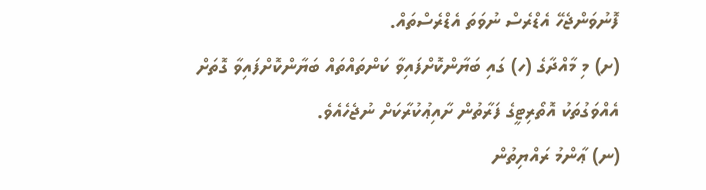ފޮނުވަންޖެހޭ އެޑްރެސް ނުވަތަ އެޑްރެސްތައް.
(ށ) މި މާއްދާގެ (ހ) ގައި ބަޔާންކޮށްފައިވާ ކަންތައްތައް ބަޔާންކޮށްފައިވާ ގޮތަށް އެއްވަގުތަކު އޮތޯރިޓީގެ ފަރާތުން ށާއިޢުކުރާކަށް ނުޖެހެއެވެ.
(ނ) ޢާންމު ރައްޔިތުން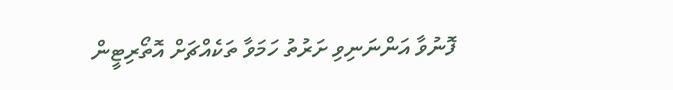ފޮނުވާ އަންނަނިވި ށަރުތު ހަމަވާ ތަކެއްޗަށް އޮތޯރިޓީން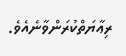ރިޢާޔަތްކުރަންވާނެއެވެ.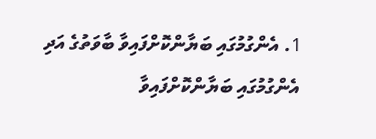1. އެންގުމުގައި ބަޔާންކޮށްފައިވާ ބާވަތުގެ އަދި އެންގުމުގައި ބަޔާންކޮށްފައިވާ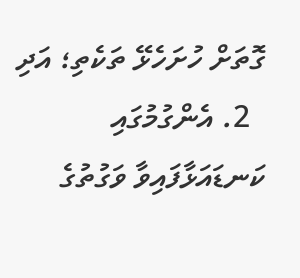ގޮތަށް ހުށަހެޅޭ ތަކެތި؛ އަދި
  2. އެންގުމުގައި ކަނޑައަޅާފައިވާ ވަގުތުގެ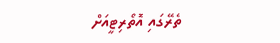ތެރޭގައި އޮތޯރިޓީއަށް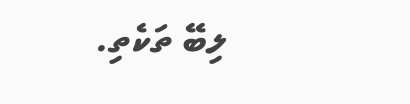ލިބޭ ތަކެތި.